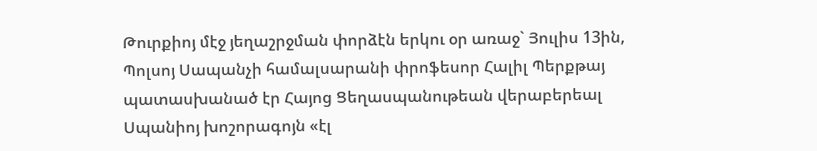Թուրքիոյ մէջ յեղաշրջման փորձէն երկու օր առաջ` Յուլիս 13ին, Պոլսոյ Սապանչի համալսարանի փրոֆեսոր Հալիլ Պերքթայ պատասխանած էր Հայոց Ցեղասպանութեան վերաբերեալ Սպանիոյ խոշորագոյն «էլ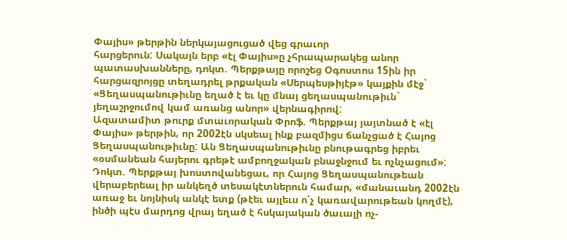Փայիս» թերթին ներկայացուցած վեց գրաւոր
հարցերուն: Սակայն երբ «էլ Փայիս»ը չհրապարակեց անոր պատասխանները, դոկտ. Պերքթայը որոշեց Օգոստոս 15ին իր հարցազրոյցը տեղադրել թրքական «Սերպեսթիյէթ» կայքին մէջ` «Ցեղասպանութիւնը եղած է եւ կը մնայ ցեղասպանութիւն` յեղաշրջումով կամ առանց անոր» վերնագիրով:
Ազատամիտ թուրք մտաւորական Փրոֆ. Պերքթայ յայտնած է «էլ Փայիս» թերթին, որ 2002էն սկսեալ ինք բազմիցս ճանչցած է Հայոց Ցեղասպանութիւնը: Ան Ցեղասպանութիւնը բնութագրեց իբրեւ «օսմանեան հայերու գրեթէ ամբողջական բնաջնջում եւ ոչնչացում»: Դոկտ. Պերքթայ խոստովանեցաւ, որ Հայոց Ցեղասպանութեան վերաբերեալ իր անկեղծ տեսակէտներուն համար, «մանաւանդ 2002էն առաջ եւ նոյնիսկ անկէ ետք (թէեւ այլեւս ո՛չ կառավարութեան կողմէ), ինծի պէս մարդոց վրայ եղած է հսկայական ծաւալի ոչ-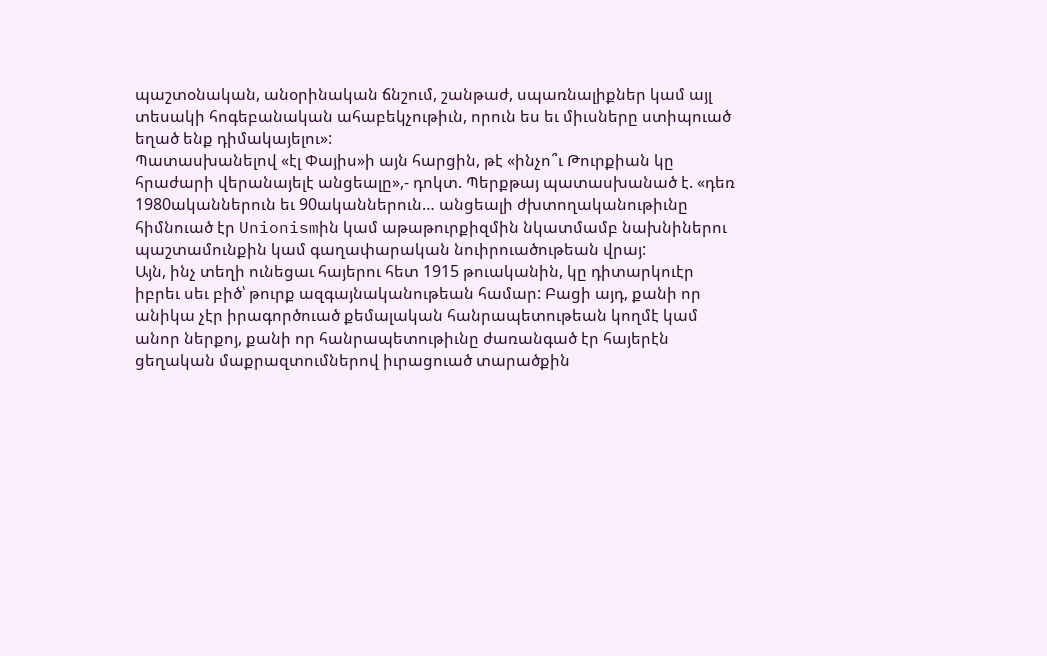պաշտօնական, անօրինական ճնշում, շանթաժ, սպառնալիքներ կամ այլ տեսակի հոգեբանական ահաբեկչութիւն, որուն ես եւ միւսները ստիպուած եղած ենք դիմակայելու»:
Պատասխանելով «էլ Փայիս»ի այն հարցին, թէ «ինչո՞ւ Թուրքիան կը հրաժարի վերանայելէ անցեալը»,- դոկտ. Պերքթայ պատասխանած է. «դեռ 1980ականներուն եւ 90ականներուն… անցեալի ժխտողականութիւնը հիմնուած էր Unionismին կամ աթաթուրքիզմին նկատմամբ նախնիներու պաշտամունքին կամ գաղափարական նուիրուածութեան վրայ:
Այն, ինչ տեղի ունեցաւ հայերու հետ 1915 թուականին, կը դիտարկուէր իբրեւ սեւ բիծ՝ թուրք ազգայնականութեան համար: Բացի այդ, քանի որ անիկա չէր իրագործուած քեմալական հանրապետութեան կողմէ կամ անոր ներքոյ, քանի որ հանրապետութիւնը ժառանգած էր հայերէն ցեղական մաքրազտումներով իւրացուած տարածքին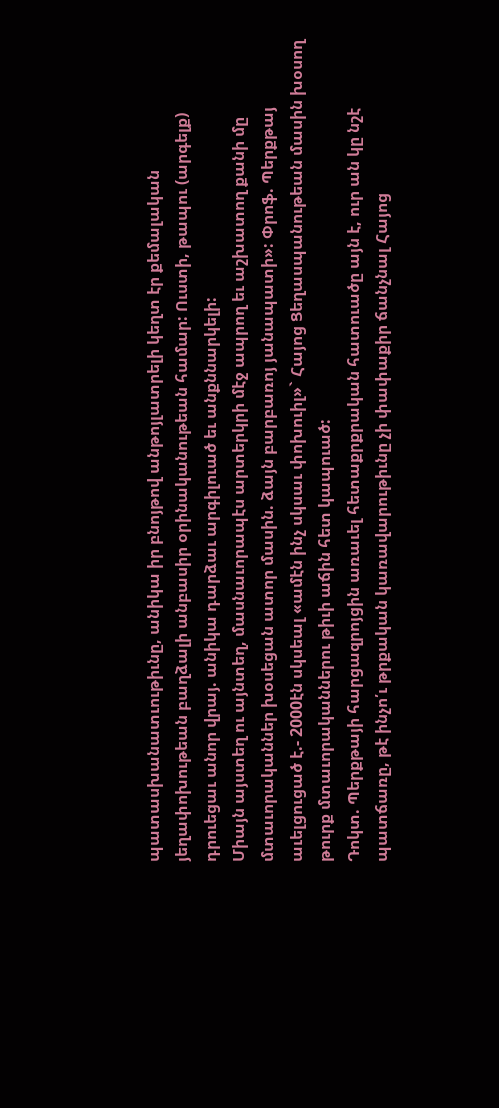պատասխանատւութիւնը, անիկա իր բնոյթով անթոյլատրելի կեղտ էր քեմալական յեղափոխութեան բաղձալի անբասիր օրինականութեան համար: Ուստի, թապու (արգելք) դրուեցաւ անոր վրայ. անիկա դարձաւ արգիլուած եւ անքննարկելի:
Միայն այստեղ ու այնտեղ, մասնաւորապէս արտերկրի մէջ ապրող եւ աշխատող քանի մը մտաւորականներ խօսեցան ատոր մասին. ձայն բարբառոյ յանապատի»: Փրոֆ. Պերքթայ աւելցուցած է.- 2000էն սկսեալ «ամէն ինչ սկսաւ փոխուիլ»` Հայոց Ցեղասպանութեան մասին խօսող թուրք մտաւորականներու թիւի աճին հետ կապուած:
Դոկտ. Պերքթայի հարցազրոյցին առաւել հետաքրքրական հատուածը այն է, ուր ան կը նշէ պատճառը, թէ ինչո՛ւ թրքական կառավարութիւնը չի փափաքիր ճանչնալ Հայոց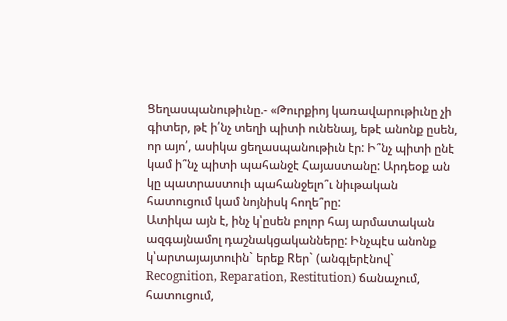Ցեղասպանութիւնը.- «Թուրքիոյ կառավարութիւնը չի գիտեր, թէ ի՛նչ տեղի պիտի ունենայ, եթէ անոնք ըսեն, որ այո՛, ասիկա ցեղասպանութիւն էր: Ի՞նչ պիտի ընէ կամ ի՞նչ պիտի պահանջէ Հայաստանը: Արդեօք ան կը պատրաստուի պահանջելո՞ւ նիւթական հատուցում կամ նոյնիսկ հողե՞րը:
Ատիկա այն է, ինչ կ՝ըսեն բոլոր հայ արմատական ազգայնամոլ դաշնակցականները: Ինչպէս անոնք կ՝արտայայտուին` երեք Rեր` (անգլերէնով` Recognition, Reparation, Restitution) ճանաչում, հատուցում,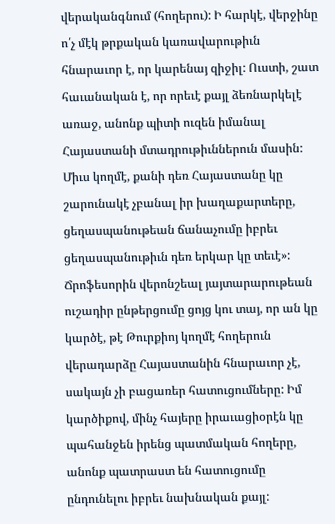վերականգնում (հողերու): Ի հարկէ, վերջինը ո՛չ մէկ թրքական կառավարութիւն հնարաւոր է, որ կարենայ զիջիլ: Ուստի, շատ հաւանական է, որ որեւէ քայլ ձեռնարկելէ առաջ, անոնք պիտի ուզեն իմանալ Հայաստանի մտադրութիւններուն մասին: Միւս կողմէ, քանի դեռ Հայաստանը կը շարունակէ չբանալ իր խաղաքարտերը, ցեղասպանութեան ճանաչումը իբրեւ ցեղասպանութիւն դեռ երկար կը տեւէ»:
Ճրոֆեսորին վերոնշեալ յայտարարութեան ուշադիր ընթերցումը ցոյց կու տայ, որ ան կը կարծէ, թէ Թուրքիոյ կողմէ հողերուն վերադարձը Հայաստանին հնարաւոր չէ, սակայն չի բացառեր հատուցումները: Իմ կարծիքով, մինչ հայերը իրաւացիօրէն կը պահանջեն իրենց պատմական հողերը, անոնք պատրաստ են հատուցումը ընդունելու իբրեւ նախնական քայլ: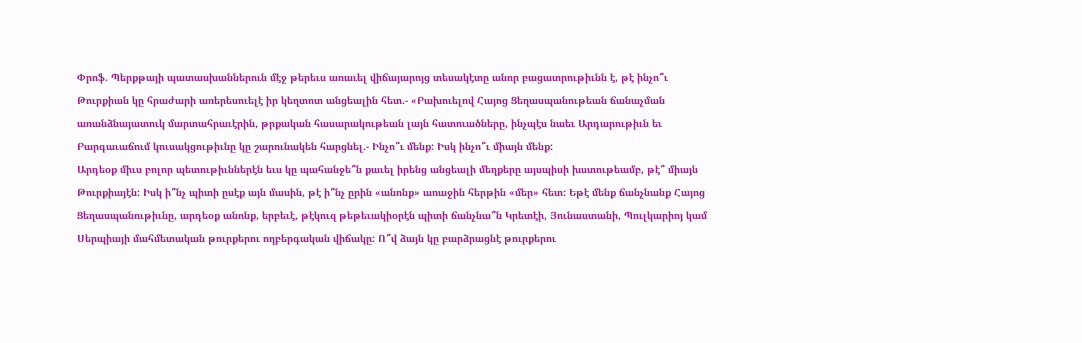Փրոֆ. Պերքթայի պատասխաններուն մէջ թերեւս առաւել վիճայարոյց տեսակէտը անոր բացատրութիւնն է, թէ ինչո՞ւ Թուրքիան կը հրաժարի առերեսուելէ իր կեղտոտ անցեալին հետ.- «Բախուելով Հայոց Ցեղասպանութեան ճանաչման առանձնայատուկ մարտահրաւէրին, թրքական հասարակութեան լայն հատուածները, ինչպէս նաեւ Արդարութիւն եւ Բարգաւաճում կուսակցութիւնը կը շարունակեն հարցնել.- Ինչո՞ւ մենք: Իսկ ինչո՞ւ միայն մենք:
Արդեօք միւս բոլոր պետութիւններէն եւս կը պահանջե՞ն քաւել իրենց անցեալի մեղքերը այսպիսի խստութեամբ, թէ՞ միայն Թուրքիայէն: Իսկ ի՞նչ պիտի ըսէք այն մասին, թէ ի՞նչ ըրին «անոնք» առաջին հերթին «մեր» հետ: Եթէ մենք ճանչնանք Հայոց Ցեղասպանութիւնը, արդեօք անոնք, երբեւէ, թէկուզ թեթեւակիօրէն պիտի ճանչնա՞ն Կրետէի, Յունաստանի, Պուլկարիոյ կամ Սերպիայի մահմետական թուրքերու ողբերգական վիճակը: Ո՞վ ձայն կը բարձրացնէ թուրքերու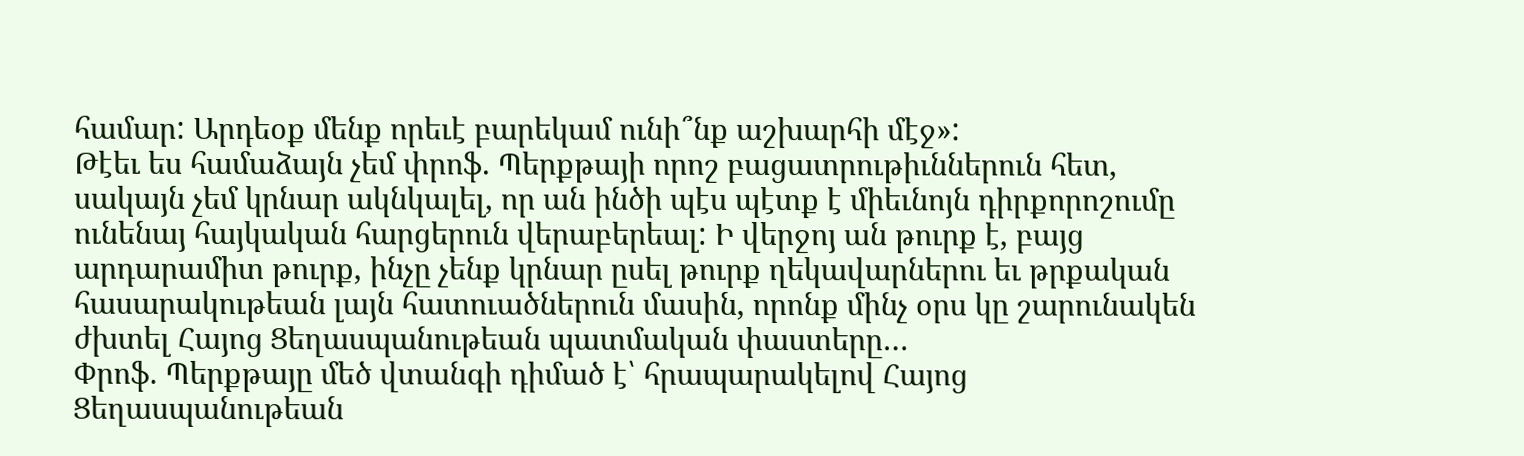համար: Արդեօք մենք որեւէ բարեկամ ունի՞նք աշխարհի մէջ»:
Թէեւ ես համաձայն չեմ փրոֆ. Պերքթայի որոշ բացատրութիւններուն հետ, սակայն չեմ կրնար ակնկալել, որ ան ինծի պէս պէտք է միեւնոյն դիրքորոշումը ունենայ հայկական հարցերուն վերաբերեալ: Ի վերջոյ ան թուրք է, բայց արդարամիտ թուրք, ինչը չենք կրնար ըսել թուրք ղեկավարներու եւ թրքական հասարակութեան լայն հատուածներուն մասին, որոնք մինչ օրս կը շարունակեն ժխտել Հայոց Ցեղասպանութեան պատմական փաստերը…
Փրոֆ. Պերքթայը մեծ վտանգի դիմած է՝ հրապարակելով Հայոց Ցեղասպանութեան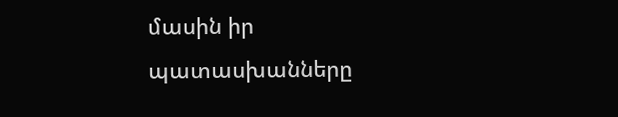մասին իր պատասխանները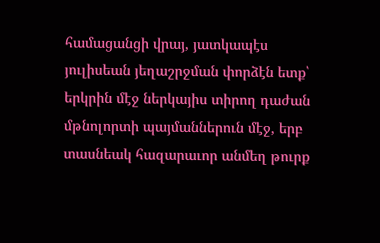համացանցի վրայ, յատկապէս յուլիսեան յեղաշրջման փորձէն ետք՝ երկրին մէջ ներկայիս տիրող դաժան մթնոլորտի պայմաններուն մէջ, երբ տասնեակ հազարաւոր անմեղ թուրք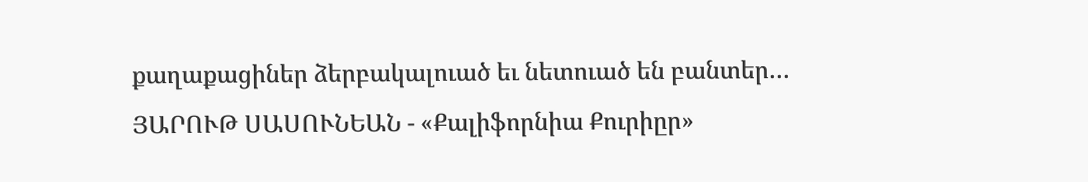քաղաքացիներ ձերբակալուած եւ նետուած են բանտեր…
ՅԱՐՈՒԹ ՍԱՍՈՒՆԵԱՆ - «Քալիֆորնիա Քուրիըր»